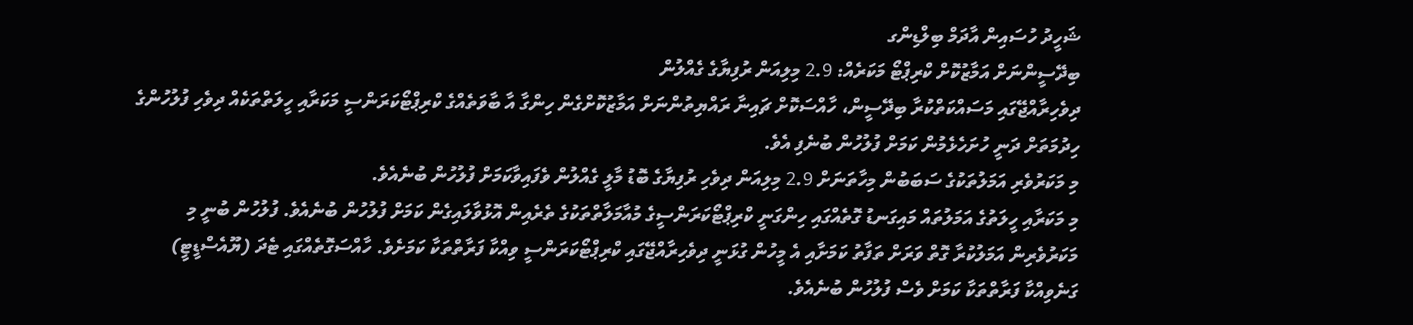ޝަހީދު ހުސައިން އާދަމް ބިލްޑިންގ
ބިދޭސީންނަށް އަމާޒުކޮށް ކްރިޕްޓޯ މަކަރެއް: 2.9 މިލިއަން ރުފިޔާގެ ގެއްލުން
ދިވެހިރާއްޖޭގައި މަސައްކަތްކުރާ ބިދޭސީން، ހާއްސަކޮށް ޗައިނާ ރައްޔިތުންނަށް އަމާޒުކޮށްގެން ހިންގާ އާ ބާވަތެއްގެ ކްރިޕްޓޯކަރަންސީ މަކަރާއި ހީލަތްތަކެއް ދިވެހި ފުލުހުންގެ ހިދުމަތަށް ދަނީ ހުށަހެޅެމުން ކަމަށް ފުލުހުން ބުނެފި އެވެ.
މި މަކަރުވެރި އަމަލުތަކުގެ ސަބަބުން މިހާތަނަށް 2.9 މިލިއަން ދިވެހި ރުފިޔާގެ ބޮޑު މާލީ ގެއްލުން ވެފައިވާކަމަށް ފުލުހުން ބުނެއެވެ.
މި މަކަރާއި ހީލަތުގެ އަމަލުތައް މައިގަނޑު ގޮތެއްގައި ހިންގަނީ ކްރިޕްޓޯކަރަންސީގެ މުއާމަލާތްތަކުގެ ތެރެއިން އޮޅުވާލައިގެން ކަމަށް ފުލުހުން ބުނެއެވެ. ފުލުހުން ބުނީ މި މަކަރުވެރިން އަމަލުކުރާ ގޮތް ވަރަށް ތަފާތު ކަމަށާއި އެ މީހުން ގުޅަނީ ދިވެހިރާއްޖޭގައި ކްރިޕްޓޯކަރަންސީ ވިއްކާ ފަރާތްތަކާ ކަމަށެވެ. ހާއްސަގޮތެއްގައި ޓެދަ (ޔޫއެސްޑީޓީ) ގަނެވިއްކާ ފަރާތްތަކާ ކަމަށް ވެސް ފުލުހުން ބުނެއެވެ.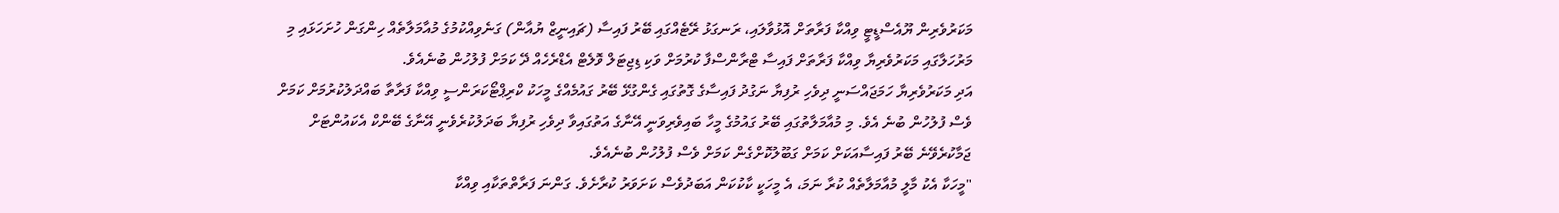މަކަރުވެރިން ޔޫއެސްޑީޓީ ވިއްކާ ފަރާތަށް އޮޅުވާލައި، ރަނގަޅު ރޭޓެއްގައި ބޭރު ފައިސާ (ޗައިނީޒް ޔުއާން) ގަނެވިއްކުމުގެ މުއާމަލާތެއް ހިންގަން ހުށަހަޅައި މި މަރުހަލާގައި މަކަރުވެރިޔާ ވިއްކާ ފަރާތަށް ފައިސާ ޓްރާންސްފާ ކުރުމަށް ވަކި ޑިޖިޓަލް ވޮލެޓް އެޑްރެހެއް ދޭ ކަމަށް ފުލުހުން ބުނެއެވެ.
އަދި މަކަރުވެރިޔާ ހަމަޖައްސަނީ ދިވެހި ރުފިޔާ ނަގުދު ފައިސާގެ ގޮތުގައި ގެންގުޅޭ ބޭރު ގައުމެއްގެ މީހަކު ކްރިޕްޓޯކަރަންސީ ވިއްކާ ފަރާތާ ބައްދަލުކުރުމަށް ކަމަށް ވެސް ފުލުހުން ބުނެ އެވެ. މި މުއާމަލާތުގައި ބޭރު ގައުމުގެ މީހާ ބައިވެރިވަނީ އޭނާގެ އަތުގައިވާ ދިވެހި ރުފިޔާ ބަދަލުކުރެވެނީ އޭނާގެ ބޭންކް އެކައުންޓަށް ޖަމާކުރެވޭނެ ބޭރު ފައިސާއަކަށް ކަމަށް ގަބޫލުކޮށްގެން ކަމަށް ވެސް ފުލުހުން ބުނެއެވެ.
"މީހަކާ އެކު މާލީ މުއާމަލާތެއް ކުރާ ނަމަ، އެ މީހަކީ ކާކުކަން އަބަދުވެސް ކަށަވަރު ކުރާށެވެ. ގަންނަ ފަރާތްތަކާއި ވިއްކާ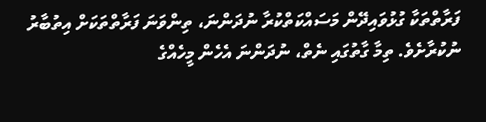ފަރާތްތަކާ ގުޅުވައިދޭން މަސައްކަތްކުރާ ނުދަންނަ، ތިންވަނަ ފަރާތްތަކަށް އިތުބާރު ނުކުރާށެވެ. ތިމާ ގާތުގައި ނެތް، ނުދަންނަ އެހެން މީހެއްގެ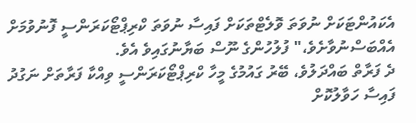އެކައުންޓަކަށް ނުވަތަ ވޮލެޓްތަކަށް ފައިސާ ނުވަތަ ކްރިޕްޓޯކަރަންސީ ފޮނުވުމަށް އެއްބަސްނުވާށެވެ،" ފުލުހުންގެ ނޫސް ބަޔާނުގައިވެ އެވެ.
ދެ ފަރާތް ބައްދަލުވެ، ބޭރު ގައުމުގެ މީހާ ކްރިޕްޓޯކަރަންސީ ވިއްކާ ފަރާތަށް ނަގުދު ފައިސާ ހަވާލުކޮށް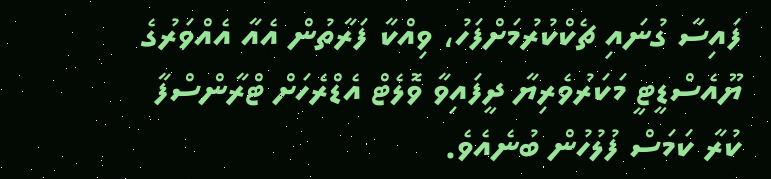ފައިސާ ގުނައި ޗެކްކުރުމަށްފަހު، ވިއްކާ ފަރާތުން އެއާ އެއްވަރުގެ ޔޫއެސްޑީޓީ މަކަރުވެރިޔާ ދީފައިވާ ވޮލެޓް އެޑްރެހަށް ޓްރާންސްފާ ކުރާ ކަމަސް ފުލުހުން ބުނެއެވެ.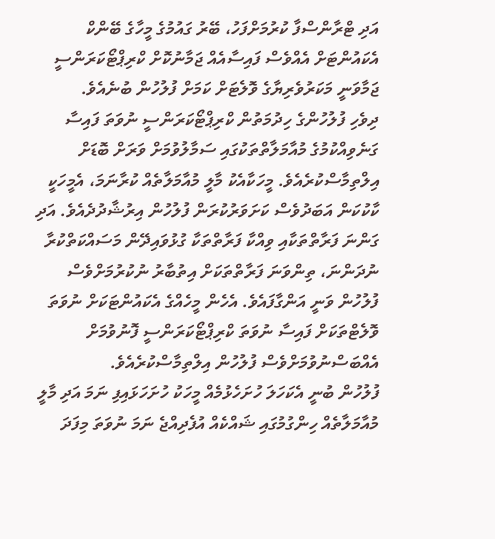އަދި ޓްރާންސްފާ ކުރުމަށްފަހު، ބޭރު ގައުމުގެ މީހާގެ ބޭންކް އެކައުންޓަށް އެއްވެސް ފައިސާއެއް ޖަމާނުކޮށް ކްރިޕްޓޯކަރަންސީ ޖަމާވަނީ މަކަރުވެރިޔާގެ ވޮލެޓަށް ކަމަށް ފުލުހުން ބުނެއެވެ.
ދިވެހި ފުލުހުންގެ ހިދުމަތުން ކްރިޕްޓޯކަރަންސީ ނުވަތަ ފައިސާ ގަނެވިއްކުމުގެ މުއާމަލާތްތަކުގައި ސަމާލުވުމަށް ވަރަށް ބޮޑަށް އިލްތިމާސްކުރެއެވެ. މީހަކާއެކު މާލީ މުއާމަލާތެއް ކުރާނަމަ، އެމީހަކީ ކާކުކަން އަބަދުވެސް ކަށަވަރުކުރަން ފުލުހުން އިރުޝާދުދެއެވެ. އަދި ގަންނަ ފަރާތްތަކާއި ވިއްކާ ފަރާތްތަކާ ގުޅުވައިދޭން މަސައްކަތްކުރާ ނުދަންނަ، ތިންވަނަ ފަރާތްތަކަށް އިތުބާރު ނުކުރުމަށްވެސް ފުލުހުން ވަނީ އަންގާފައެވެ. އެހެން މީހެއްގެ އެކައުންޓަކަށް ނުވަތަ ވޮލެޓްތަކަށް ފައިސާ ނުވަތަ ކްރިޕްޓޯކަރަންސީ ފޮނުވުމަށް އެއްބަސްނުވުމަށްވެސް ފުލުހުން އިލްތިމާސްކުރެއެވެ.
ފުލުހުން ބުނީ އެކަހަލަ ހުށަހެޅުމެއް މީހަކު ހުށަހަޅައިފި ނަމަ އަދި މާލީ މުއާމަލާތެއް ހިންގުމުގައި ޝައްކެއް އުފެދިއްޖެ ނަމަ ނުވަތަ މިފަދަ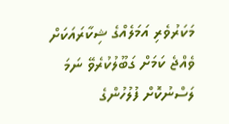މަކަރުވެރި އަމަލެއްގެ ޝިކާރައަކަށް ވެއްޖެ ކަމަށް ގަބޫލުކުރެވޭ ނަމަ ލަސްނުކޮށް ފުލުހުންގެ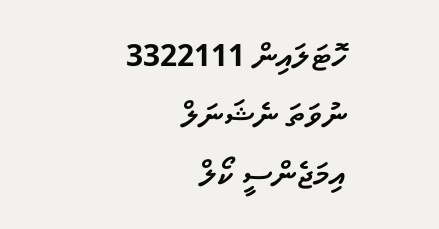ހޮޓަލައިން 3322111 ނުވަތަ ނެޝަނަލް އިމަޖެންސީ ކޯލް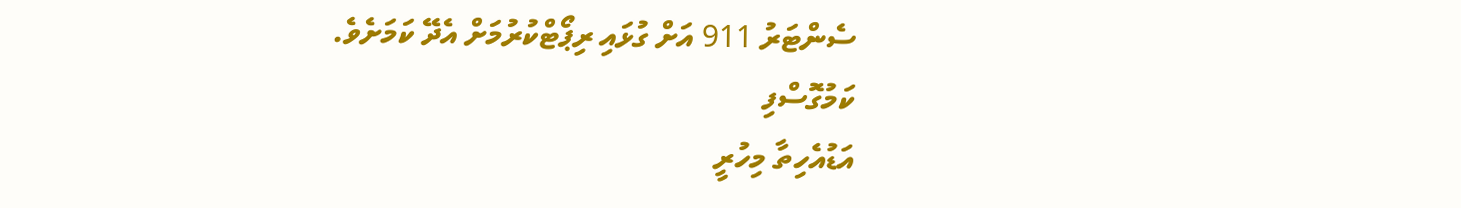ސެންޓަރު 911 އަށް ގުޅައި ރިޕޯޓްކުރުމަށް އެދޭ ކަމަށެވެ.
ކަމުގޮސްފި
އަޑުއެހިތާ މިހުރީ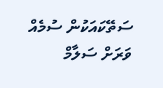ސަތޭކައަކުން ސުމެއް
ވަރަށް ސަލާމް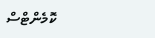ކޮމެންޓްސް